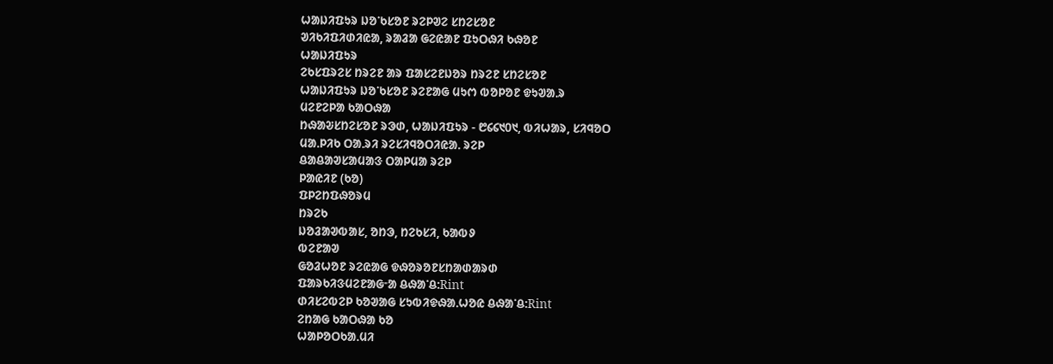ᱦᱟᱡᱤᱯᱩᱨ ᱡᱚᱸᱠᱥᱚᱱ ᱨᱮᱞᱣᱮ ᱥᱴᱮᱥᱚᱱ
ᱣᱤᱠᱤᱯᱤᱰᱤᱭᱟ, ᱨᱟᱲᱟ ᱜᱮᱭᱟᱱ ᱯᱩᱛᱷᱤ ᱠᱷᱚᱱ
ᱦᱟᱡᱤᱯᱩᱨ
ᱮᱠᱥᱯᱨᱮᱥ ᱴᱨᱮᱱ ᱟᱨ ᱯᱟᱥᱮᱱᱡᱚᱨ ᱴᱨᱮᱱ ᱥᱴᱮᱥᱚᱱ
ᱦᱟᱡᱤᱯᱩᱨ ᱡᱚᱸᱠᱥᱚᱱ ᱨᱮᱱᱟᱜ ᱢᱩᱬ ᱵᱚᱞᱚᱱ ᱫᱩᱣᱟᱹᱨ
ᱢᱮᱱᱮᱞᱟ ᱠᱟᱛᱷᱟ
ᱴᱷᱟᱶᱥᱴᱮᱥᱚᱱ ᱨᱳᱰ, ᱦᱟᱡᱤᱯᱩᱨ - ᱘᱔᱔᱑᱐᱑, ᱵᱤᱦᱟᱨ, ᱥᱤᱧᱚᱛ
ᱢᱟᱹᱞᱤᱠ ᱛᱟᱹᱨᱤ ᱨᱮᱥᱤᱧᱚᱛᱤᱭᱟᱹ ᱨᱮᱞ
ᱪᱟᱪᱟᱣᱥᱟᱢᱟᱝ ᱛᱟᱞᱢᱟ ᱨᱮᱞ
ᱞᱟᱭᱤᱱ (ᱠᱚ)
ᱯᱞᱮᱴᱯᱷᱚᱨᱢ
ᱴᱨᱮᱠ
ᱡᱚᱲᱟᱣᱵᱟᱥ, ᱚᱴᱳ, ᱴᱮᱠᱥᱤ, ᱠᱟᱵᱽ
ᱵᱮᱱᱟᱣ
ᱜᱚᱲᱦᱚᱱ ᱨᱮᱭᱟᱜ ᱫᱷᱚᱨᱚᱱᱥᱴᱟᱰᱟᱨᱰ
ᱯᱟᱨᱠᱤᱝᱢᱮᱱᱟᱜᱼᱟ ᱪᱷᱟᱸᱪ:Rint
ᱰᱤᱥᱮᱵᱮᱞ ᱠᱚᱣᱟᱜ ᱥᱩᱵᱤᱫᱷᱟᱹᱦᱚᱭ ᱪᱷᱟᱸᱪ:Rint
ᱮᱴᱟᱜ ᱠᱟᱛᱷᱟ ᱠᱚ
ᱦᱟᱞᱚᱛᱠᱟᱹᱢᱤ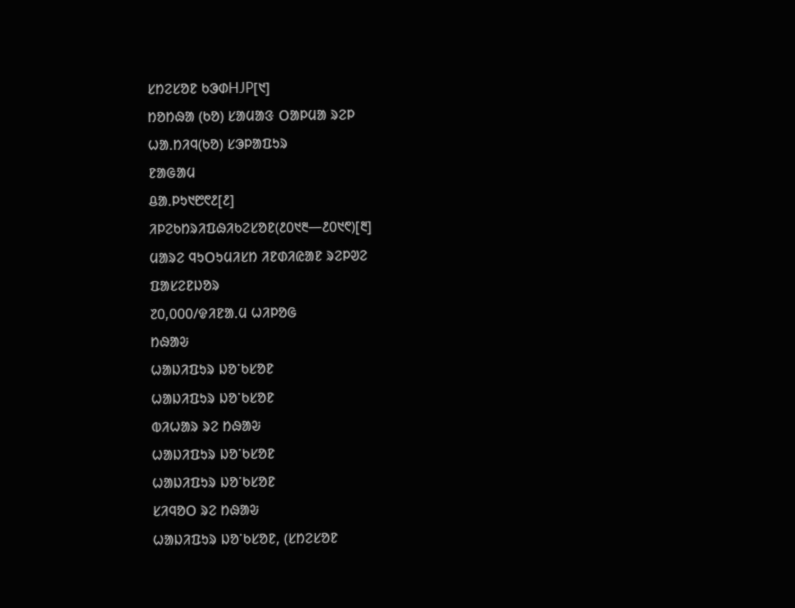ᱥᱴᱮᱥᱚᱱ ᱠᱳᱰHJP[᱑]
ᱴᱚᱴᱷᱟ (ᱠᱚ) ᱥᱟᱢᱟᱝ ᱛᱟᱞᱢᱟ ᱨᱮᱞ
ᱦᱟᱹᱴᱤᱧ(ᱠᱚ) ᱥᱳᱞᱟᱯᱩᱨ
ᱱᱟᱜᱟᱢ
ᱪᱟᱹᱞᱩ᱑᱘᱖᱒[᱒]
ᱤᱞᱮᱠᱴᱨᱤᱯᱷᱤᱠᱮᱥᱚᱱ(᱒᱐᱑᱓—᱒᱐᱑᱖)[᱓]
ᱢᱟᱨᱮ ᱧᱩᱛᱩᱢᱤᱥᱴ ᱤᱱᱰᱤᱭᱟᱱ ᱨᱮᱞᱣᱮ
ᱯᱟᱥᱮᱱᱡᱚᱨ
᱗᱐,᱐᱐᱐/ᱫᱤᱱᱟᱹᱢ ᱦᱤᱞᱚᱜ
ᱴᱷᱟᱶ
ᱦᱟᱡᱤᱯᱩᱨ ᱡᱚᱸᱠᱥᱚᱱ
ᱦᱟᱡᱤᱯᱩᱨ ᱡᱚᱸᱠᱥᱚᱱ
ᱵᱤᱦᱟᱨ ᱨᱮ ᱴᱷᱟᱶ
ᱦᱟᱡᱤᱯᱩᱨ ᱡᱚᱸᱠᱥᱚᱱ
ᱦᱟᱡᱤᱯᱩᱨ ᱡᱚᱸᱠᱥᱚᱱ
ᱥᱤᱧᱚᱛ ᱨᱮ ᱴᱷᱟᱶ
ᱦᱟᱡᱤᱯᱩᱨ ᱡᱚᱸᱠᱥᱚᱱ, (ᱥᱴᱮᱥᱚᱱ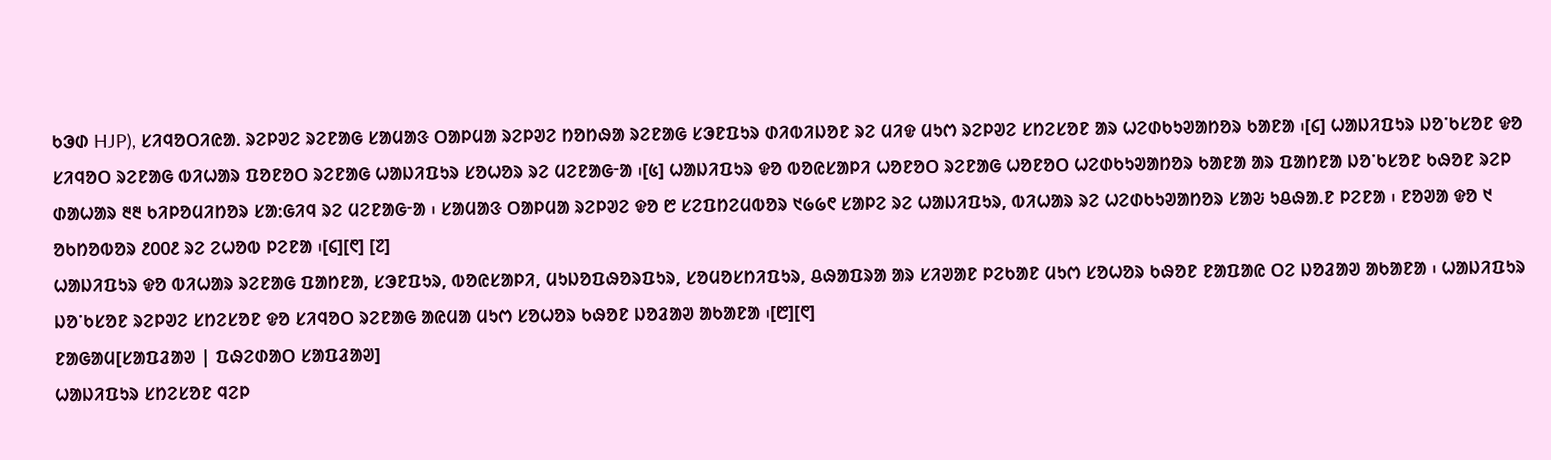ᱠᱳᱰ HJP), ᱥᱤᱧᱚᱛᱤᱭᱟᱹ ᱨᱮᱞᱣᱮ ᱨᱮᱱᱟᱜ ᱥᱟᱢᱟᱝ ᱛᱟᱞᱢᱟ ᱨᱮᱞᱣᱮ ᱴᱚᱴᱷᱟ ᱨᱮᱱᱟᱜ ᱥᱳᱱᱯᱩᱨ ᱰᱤᱵᱤᱡᱚᱱ ᱨᱮ ᱢᱤᱫ ᱢᱩᱬ ᱨᱮᱞᱣᱮ ᱥᱴᱮᱥᱚᱱ ᱟᱨ ᱦᱮᱰᱠᱩᱣᱟᱴᱚᱨ ᱠᱟᱱᱟ ᱾[᱔] ᱦᱟᱡᱤᱯᱩᱨ ᱡᱚᱸᱠᱥᱚᱱ ᱫᱚ ᱥᱤᱧᱚᱛ ᱨᱮᱱᱟᱜ ᱵᱤᱦᱟᱨ ᱯᱚᱱᱚᱛ ᱨᱮᱱᱟᱜ ᱦᱟᱡᱤᱯᱩᱨ ᱥᱚᱦᱚᱨ ᱨᱮ ᱢᱮᱱᱟᱜᱼᱟ ᱾[᱕] ᱦᱟᱡᱤᱯᱩᱨ ᱫᱚ ᱵᱚᱭᱥᱟᱞᱤ ᱦᱚᱱᱚᱛ ᱨᱮᱱᱟᱜ ᱦᱚᱱᱚᱛ ᱦᱮᱰᱠᱩᱣᱟᱴᱚᱨ ᱠᱟᱱᱟ ᱟᱨ ᱯᱟᱴᱱᱟ ᱡᱚᱸᱠᱥᱚᱱ ᱠᱷᱚᱱ ᱨᱮᱞ ᱰᱟᱦᱟᱨ ᱓᱓ ᱠᱤᱞᱚᱢᱤᱴᱚᱨ ᱥᱟᱺᱜᱤᱧ ᱨᱮ ᱢᱮᱱᱟᱜᱼᱟ ᱾ ᱥᱟᱢᱟᱝ ᱛᱟᱞᱢᱟ ᱨᱮᱞᱣᱮ ᱫᱚ ᱘ ᱥᱮᱯᱴᱮᱢᱵᱚᱨ ᱑᱙᱙᱖ ᱥᱟᱞᱮ ᱨᱮ ᱦᱟᱡᱤᱯᱩᱨ, ᱵᱤᱦᱟᱨ ᱨᱮ ᱦᱮᱰᱠᱩᱣᱟᱴᱚᱨ ᱥᱟᱶ ᱩᱪᱷᱟᱹᱱ ᱞᱮᱱᱟ ᱾ ᱱᱚᱣᱟ ᱫᱚ ᱑ ᱚᱠᱴᱚᱵᱚᱨ ᱒᱐᱐᱒ ᱨᱮ ᱮᱦᱚᱵ ᱞᱮᱱᱟ ᱾[᱔][᱖] [᱗]
ᱦᱟᱡᱤᱯᱩᱨ ᱫᱚ ᱵᱤᱦᱟᱨ ᱨᱮᱱᱟᱜ ᱯᱟᱴᱱᱟ, ᱥᱳᱱᱯᱩᱨ, ᱵᱚᱭᱥᱟᱞᱤ, ᱢᱩᱡᱚᱯᱷᱚᱨᱯᱩᱨ, ᱥᱚᱢᱚᱥᱴᱤᱯᱩᱨ, ᱪᱷᱟᱯᱨᱟ ᱟᱨ ᱥᱤᱣᱟᱱ ᱞᱮᱠᱟᱱ ᱢᱩᱬ ᱥᱚᱦᱚᱨ ᱠᱷᱚᱱ ᱱᱟᱯᱟᱭ ᱛᱮ ᱡᱚᱲᱟᱣ ᱟᱠᱟᱱᱟ ᱾ ᱦᱟᱡᱤᱯᱩᱨ ᱡᱚᱸᱠᱥᱚᱱ ᱨᱮᱞᱣᱮ ᱥᱴᱮᱥᱚᱱ ᱫᱚ ᱥᱤᱧᱚᱛ ᱨᱮᱱᱟᱜ ᱟᱭᱢᱟ ᱢᱩᱬ ᱥᱚᱦᱚᱨ ᱠᱷᱚᱱ ᱡᱚᱲᱟᱣ ᱟᱠᱟᱱᱟ ᱾[᱘][᱖]
ᱱᱟᱜᱟᱢ[ᱥᱟᱯᱲᱟᱣ | ᱯᱷᱮᱰᱟᱛ ᱥᱟᱯᱲᱟᱣ]
ᱦᱟᱡᱤᱯᱩᱨ ᱥᱴᱮᱥᱚᱱ ᱧᱮᱞ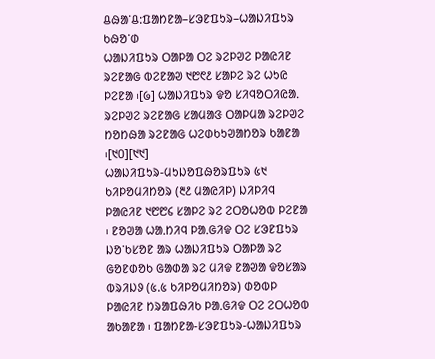ᱪᱷᱟᱸᱪ:ᱯᱟᱴᱱᱟ–ᱥᱳᱱᱯᱩᱨ–ᱦᱟᱡᱤᱯᱩᱨ ᱠᱷᱚᱸᱰ
ᱦᱟᱡᱤᱯᱩᱨ ᱛᱟᱞᱟ ᱛᱮ ᱨᱮᱞᱣᱮ ᱞᱟᱭᱤᱱ ᱨᱮᱱᱟᱜ ᱵᱮᱱᱟᱣ ᱑᱘᱖᱒ ᱥᱟᱞᱮ ᱨᱮ ᱦᱩᱭ ᱞᱮᱱᱟ ᱾[᱙] ᱦᱟᱡᱤᱯᱩᱨ ᱫᱚ ᱥᱤᱧᱚᱛᱤᱭᱟᱹ ᱨᱮᱞᱣᱮ ᱨᱮᱱᱟᱜ ᱥᱟᱢᱟᱝ ᱛᱟᱞᱢᱟ ᱨᱮᱞᱣᱮ ᱴᱚᱴᱷᱟ ᱨᱮᱱᱟᱜ ᱦᱮᱰᱠᱩᱣᱟᱴᱚᱨ ᱠᱟᱱᱟ ᱾[᱑᱐][᱑᱑]
ᱦᱟᱡᱤᱯᱩᱨ-ᱢᱩᱡᱚᱯᱷᱚᱨᱯᱩᱨ ᱕᱑ ᱠᱤᱞᱚᱢᱤᱴᱚᱨ (᱓᱒ ᱢᱟᱭᱤᱞ) ᱡᱤᱞᱤᱧ ᱞᱟᱭᱤᱱ ᱑᱘᱘᱔ ᱥᱟᱞᱮ ᱨᱮ ᱮᱛᱚᱦᱚᱵ ᱞᱮᱱᱟ ᱾ ᱱᱚᱣᱟ ᱦᱟᱹᱴᱤᱧ ᱞᱟᱹᱜᱤᱫ ᱛᱮ ᱥᱳᱱᱯᱩᱨ ᱡᱚᱸᱠᱥᱚᱱ ᱟᱨ ᱦᱟᱡᱤᱯᱩᱨ ᱛᱟᱞᱟ ᱨᱮ ᱜᱚᱱᱰᱚᱠ ᱜᱟᱰᱟ ᱨᱮ ᱢᱤᱫ ᱱᱟᱣᱟ ᱫᱚᱥᱟᱨ ᱵᱨᱤᱡᱽ (᱕.᱕ ᱠᱤᱞᱚᱢᱤᱴᱚᱨ) ᱰᱚᱵᱞ ᱞᱟᱭᱤᱱ ᱴᱨᱟᱯᱷᱤᱠ ᱞᱟᱹᱜᱤᱫ ᱛᱮ ᱮᱛᱦᱚᱵ ᱟᱠᱟᱱᱟ ᱾ ᱯᱟᱴᱱᱟ-ᱥᱳᱱᱯᱩᱨ-ᱦᱟᱡᱤᱯᱩᱨ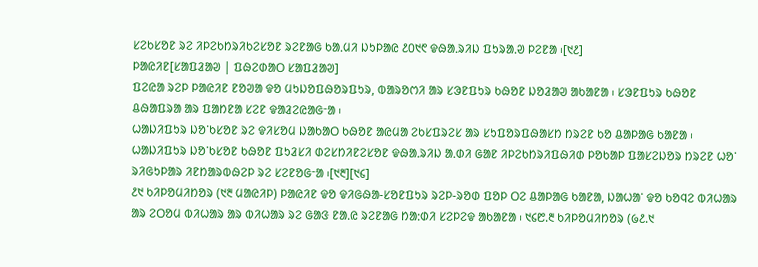ᱥᱮᱠᱥᱚᱱ ᱨᱮ ᱤᱞᱮᱠᱴᱨᱤᱠᱮᱥᱚᱱ ᱨᱮᱱᱟᱜ ᱠᱟᱹᱢᱤ ᱡᱩᱞᱟᱭ ᱒᱐᱑᱖ ᱫᱷᱟᱹᱨᱤᱡ ᱯᱩᱨᱟᱹᱣ ᱞᱮᱱᱟ ᱾[᱑᱒]
ᱞᱟᱭᱤᱱ[ᱥᱟᱯᱲᱟᱣ | ᱯᱷᱮᱰᱟᱛ ᱥᱟᱯᱲᱟᱣ]
ᱯᱮᱭᱟ ᱨᱮᱞ ᱞᱟᱭᱤᱱ ᱱᱚᱣᱟ ᱫᱚ ᱢᱩᱡᱚᱯᱷᱚᱨᱯᱩᱨ, ᱵᱟᱨᱚᱬᱤ ᱟᱨ ᱥᱳᱱᱯᱩᱨ ᱠᱷᱚᱱ ᱡᱚᱲᱟᱣ ᱟᱠᱟᱱᱟ ᱾ ᱥᱳᱱᱯᱩᱨ ᱠᱷᱚᱱ ᱪᱷᱟᱯᱨᱟ ᱟᱨ ᱯᱟᱴᱱᱟ ᱥᱮᱱ ᱫᱟᱲᱮᱭᱟᱜᱼᱟ ᱾
ᱦᱟᱡᱤᱯᱩᱨ ᱡᱚᱸᱠᱥᱚᱱ ᱨᱮ ᱫᱤᱥᱚᱢ ᱡᱟᱠᱟᱛ ᱠᱷᱚᱱ ᱟᱭᱢᱟ ᱮᱠᱥᱯᱨᱮᱥ ᱟᱨ ᱥᱩᱯᱚᱨᱯᱷᱟᱥᱴ ᱴᱨᱮᱱ ᱠᱚ ᱪᱟᱞᱟᱜ ᱠᱟᱱᱟ ᱾ ᱦᱟᱡᱤᱯᱩᱨ ᱡᱚᱸᱠᱥᱚᱱ ᱠᱷᱚᱱ ᱯᱩᱲᱥᱤ ᱰᱮᱥᱴᱤᱱᱮᱥᱚᱱ ᱫᱷᱟᱹᱨᱤᱡ ᱟᱹᱰᱤ ᱜᱟᱱ ᱤᱞᱮᱠᱴᱨᱤᱯᱷᱤᱰ ᱞᱚᱠᱟᱞ ᱯᱟᱥᱮᱡᱚᱨ ᱴᱨᱮᱱ ᱦᱚᱸ ᱨᱤᱜᱩᱞᱟᱨ ᱤᱱᱴᱟᱨᱵᱷᱮᱞ ᱨᱮ ᱥᱮᱱᱚᱜᱼᱟ ᱾[᱑᱓][᱑᱔]
᱒᱑ ᱠᱤᱞᱚᱢᱤᱴᱚᱨ (᱑᱓ ᱢᱟᱭᱤᱞ) ᱞᱟᱭᱤᱱ ᱫᱚ ᱫᱤᱜᱷᱟ-ᱥᱚᱱᱯᱩᱨ ᱨᱮᱞ-ᱨᱚᱰ ᱯᱚᱞ ᱛᱮ ᱪᱟᱞᱟᱜ ᱠᱟᱱᱟ, ᱡᱟᱦᱟᱸ ᱫᱚ ᱠᱚᱧᱮ ᱵᱤᱦᱟᱨ ᱟᱨ ᱮᱛᱚᱢ ᱵᱤᱦᱟᱨ ᱟᱨ ᱵᱤᱦᱟᱨ ᱨᱮ ᱜᱟᱝ ᱱᱟᱹᱭ ᱨᱮᱱᱟᱜ ᱴᱟᱺᱰᱤ ᱥᱮᱞᱮᱫ ᱟᱠᱟᱱᱟ ᱾ ᱑᱔᱘.᱓ ᱠᱤᱞᱚᱢᱤᱴᱚᱨ (᱙᱒.᱑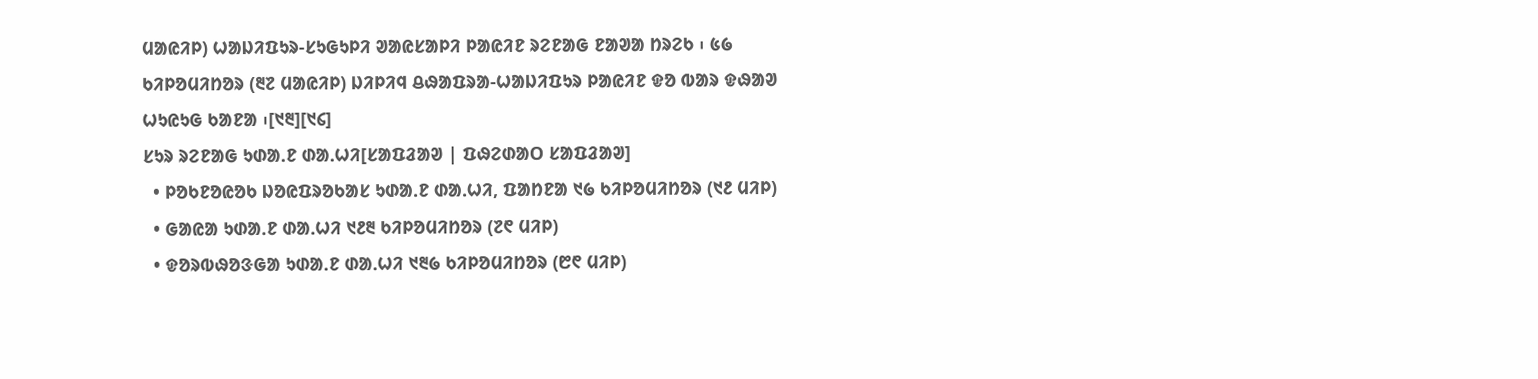ᱢᱟᱭᱤᱞ) ᱦᱟᱡᱤᱯᱩᱨ-ᱥᱩᱜᱩᱞᱤ ᱣᱟᱭᱥᱟᱞᱤ ᱞᱟᱭᱤᱱ ᱨᱮᱱᱟᱜ ᱱᱟᱣᱟ ᱴᱨᱮᱠ ᱾ ᱕᱙ ᱠᱤᱞᱚᱢᱤᱴᱚᱨ (᱓᱗ ᱢᱟᱭᱤᱞ) ᱡᱤᱞᱤᱧ ᱪᱷᱟᱯᱨᱟ-ᱦᱟᱡᱤᱯᱩᱨ ᱞᱟᱭᱤᱱ ᱫᱚ ᱵᱟᱨ ᱫᱷᱟᱣ ᱦᱩᱭᱩᱜ ᱠᱟᱱᱟ ᱾[᱑᱓][᱑᱔]
ᱥᱩᱨ ᱨᱮᱱᱟᱜ ᱩᱰᱟᱹᱱ ᱰᱟᱹᱦᱤ[ᱥᱟᱯᱲᱟᱣ | ᱯᱷᱮᱰᱟᱛ ᱥᱟᱯᱲᱟᱣ]
  • ᱞᱚᱠᱱᱚᱭᱚᱠ ᱡᱚᱭᱯᱨᱚᱠᱟᱥ ᱩᱰᱟᱹᱱ ᱰᱟᱹᱦᱤ, ᱯᱟᱴᱱᱟ ᱑᱙ ᱠᱤᱞᱚᱢᱤᱴᱚᱨ (᱑᱒ ᱢᱤᱞ)
  • ᱜᱟᱭᱟ ᱩᱰᱟᱹᱱ ᱰᱟᱹᱦᱤ ᱑᱒᱓ ᱠᱤᱞᱚᱢᱤᱴᱚᱨ (᱗᱖ ᱢᱤᱞ)
  • ᱫᱚᱨᱵᱷᱚᱝᱜᱟ ᱩᱰᱟᱹᱱ ᱰᱟᱹᱦᱤ ᱑᱓᱙ ᱠᱤᱞᱚᱢᱤᱴᱚᱨ (᱘᱖ ᱢᱤᱞ)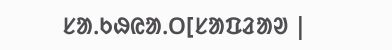ᱥᱟᱹᱠᱷᱭᱟᱹᱛ[ᱥᱟᱯᱲᱟᱣ |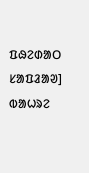ᱯᱷᱮᱰᱟᱛ ᱥᱟᱯᱲᱟᱣ]
ᱵᱟᱦᱨᱮ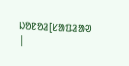ᱡᱚᱱᱚᱲ[ᱥᱟᱯᱲᱟᱣ |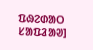ᱯᱷᱮᱰᱟᱛ ᱥᱟᱯᱲᱟᱣ]